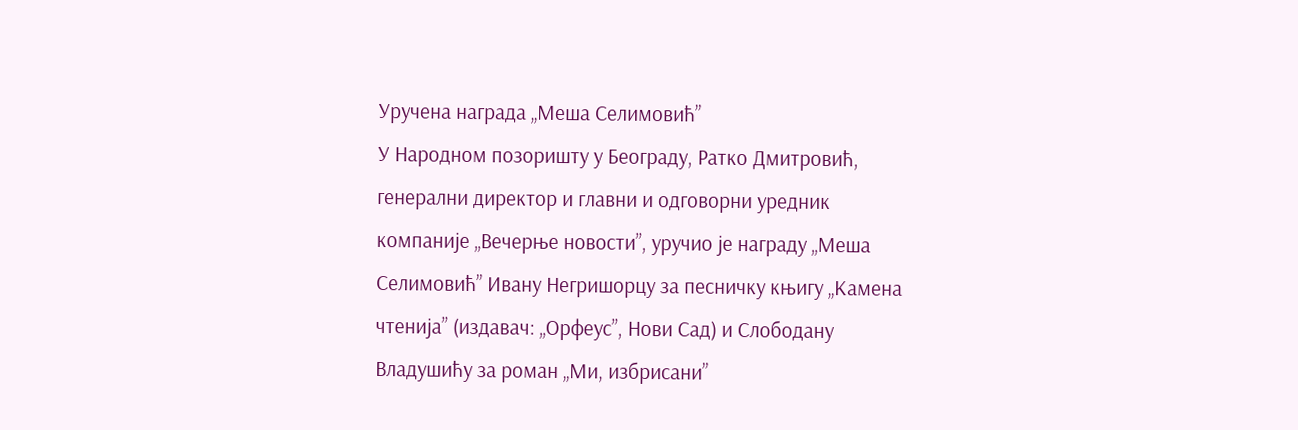Уручена награда „Меша Селимовић”
У Народном позоришту у Београду, Ратко Дмитровић, генерални директор и главни и одговорни уредник компаније „Вечерње новости”, уручио је награду „Меша Селимовић” Ивану Негришорцу за песничку књигу „Камена чтенија” (издавач: „Орфеус”, Нови Сад) и Слободану Владушићу за роман „Ми, избрисани”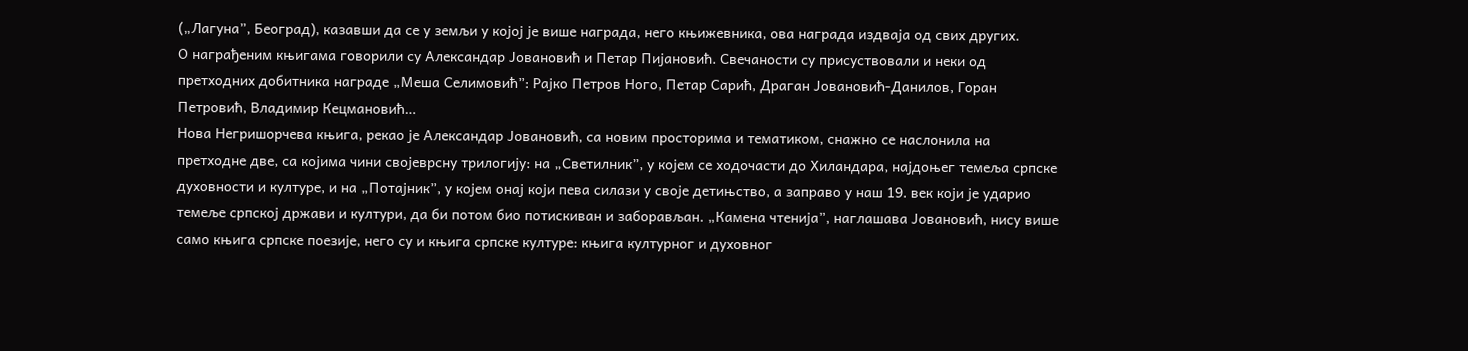(„Лагуна”, Београд), казавши да се у земљи у којој је више награда, него књижевника, ова награда издваја од свих других.
О награђеним књигама говорили су Александар Јовановић и Петар Пијановић. Свечаности су присуствовали и неки од претходних добитника награде „Меша Селимовић”: Рајко Петров Ного, Петар Сарић, Драган Јовановић-Данилов, Горан Петровић, Владимир Кецмановић…
Нова Негришорчева књига, рекао је Александар Јовановић, са новим просторима и тематиком, снажно се наслонила на претходне две, са којима чини својеврсну трилогију: на „Светилник”, у којем се ходочасти до Хиландара, најдоњег темеља српске духовности и културе, и на „Потајник”, у којем онај који пева силази у своје детињство, а заправо у наш 19. век који је ударио темеље српској држави и култури, да би потом био потискиван и заборављан. „Камена чтенија”, наглашава Јовановић, нису више само књига српске поезије, него су и књига српске културе: књига културног и духовног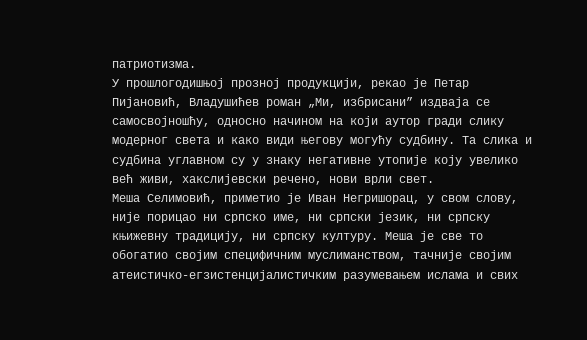патриотизма.
У прошлогодишњој прозној продукцији, рекао је Петар Пијановић, Владушићев роман „Ми, избрисани” издваја се самосвојношћу, односно начином на који аутор гради слику модерног света и како види његову могућу судбину. Та слика и судбина углавном су у знаку негативне утопије коју увелико већ живи, хакслијевски речено, нови врли свет.
Меша Селимовић, приметио је Иван Негришорац, у свом слову, није порицао ни српско име, ни српски језик, ни српску књижевну традицију, ни српску културу. Меша је све то обогатио својим специфичним муслиманством, тачније својим атеистичко-егзистенцијалистичким разумевањем ислама и свих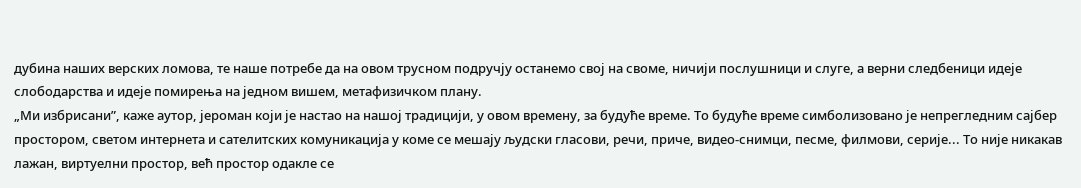дубина наших верских ломова, те наше потребе да на овом трусном подручју останемо свој на своме, ничији послушници и слуге, а верни следбеници идеје слободарства и идеје помирења на једном вишем, метафизичком плану.
„Ми избрисани”, каже аутор, јероман који је настао на нашој традицији, у овом времену, за будуће време. То будуће време симболизовано је непрегледним сајбер простором, светом интернета и сателитских комуникација у коме се мешају људски гласови, речи, приче, видео-снимци, песме, филмови, серије... То није никакав лажан, виртуелни простор, већ простор одакле се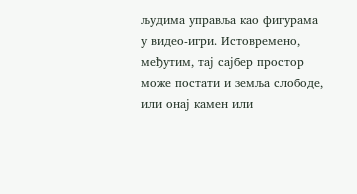људима управља као фигурама у видео-игри. Истовремено, међутим, тај сајбер простор може постати и земља слободе, или онај камен или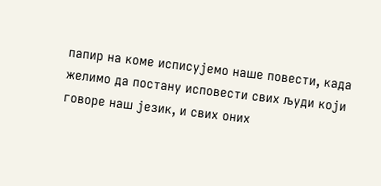папир на коме исписујемо наше повести, када желимо да постану исповести свих људи који говоре наш језик, и свих оних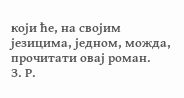који ће, на својим језицима, једном, можда, прочитати овај роман.
З. Р.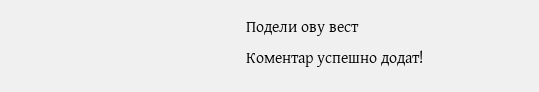Подели ову вест
Комeнтар успeшно додат!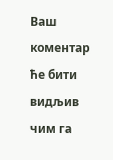Ваш комeнтар ћe бити видљив чим га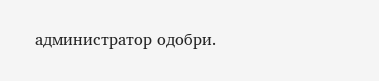администратор одобри.